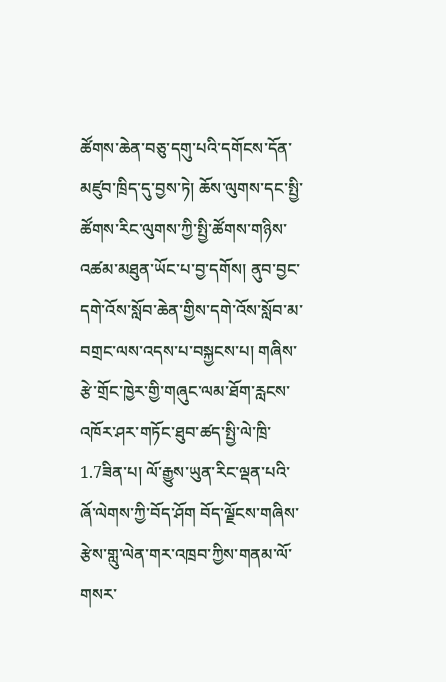ཚོགས་ཆེན་བཅུ་དགུ་པའི་དགོངས་དོན་མཛུབ་ཁྲིད་དུ་བྱས་ཏེ། ཆོས་ལུགས་དང་སྤྱི་ཚོགས་རིང་ལུགས་ཀྱི་སྤྱི་ཚོགས་གཉིས་འཚམ་མཐུན་ཡོང་པ་བྱ་དགོས། ནུབ་བྱང་དགེ་འོས་སློབ་ཆེན་གྱིས་དགེ་འོས་སློབ་མ་བགྲང་ལས་འདས་པ་བསྐྱངས་པ། གཞིས་རྩེ་གྲོང་ཁྱེར་གྱི་གཞུང་ལམ་ཐོག་རླངས་འཁོར་ཤར་གཏོང་ཐུབ་ཚད་སྤྱི་ལེ་ཁྲི་1.7ཟིན་པ། ལོ་རྒྱུས་ཡུན་རིང་ལྡན་པའི་ཞོ་ལེགས་ཀྱི་བོད་ཤོག བོད་ལྗོངས་གཞིས་རྩེས་གླུ་ལེན་གར་འཁྲབ་ཀྱིས་གནམ་ལོ་གསར་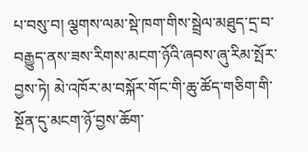པ་བསུ་བ། ལྕགས་ལམ་སྡེ་ཁག་གིས་སྦྲེལ་མཐུད་དྲ་བ་བརྒྱུད་ནས་ཟས་རིགས་མངག་ཉོའི་ཞབས་ཞུ་རིམ་སྤོར་བྱས་ཏེ། མེ་འཁོར་མ་བསྐོར་གོང་གི་ཆུ་ཚོད་གཅིག་གི་སྔོན་དུ་མངག་ཉོ་བྱས་ཆོག་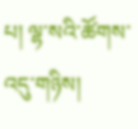པ། ལྷ་སའི་ཚོགས་འདུ་གཉིས།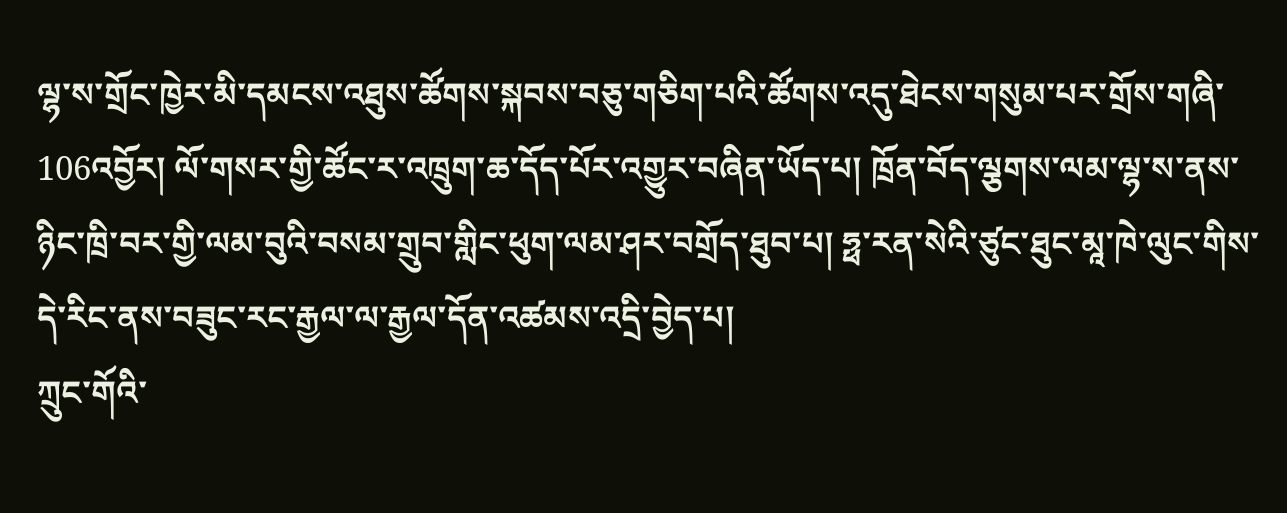ལྷ་ས་གྲོང་ཁྱེར་མི་དམངས་འཐུས་ཚོགས་སྐབས་བཅུ་གཅིག་པའི་ཚོགས་འདུ་ཐེངས་གསུམ་པར་གྲོས་གཞི་106འབྱོར། ལོ་གསར་གྱི་ཚོང་ར་འཁྲུག་ཆ་དོད་པོར་འགྱུར་བཞིན་ཡོད་པ། ཁྲོན་བོད་ལྕགས་ལམ་ལྷ་ས་ནས་ཉིང་ཁྲི་བར་གྱི་ལམ་བུའི་བསམ་གྲུབ་གླིང་ཕུག་ལམ་ཤར་བགྲོད་ཐུབ་པ། ཧྥ་རན་སེའི་ཙུང་ཐུང་མཱ་ཁེ་ལུང་གིས་དེ་རིང་ནས་བཟུང་རང་རྒྱལ་ལ་རྒྱལ་དོན་འཚམས་འདྲི་བྱེད་པ།
ཀྲུང་གོའི་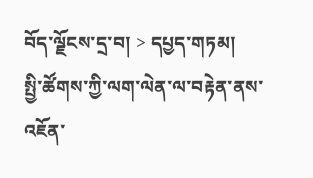བོད་ལྗོངས་དྲ་བ། > དཔྱད་གཏམ།
སྤྱི་ཚོགས་ཀྱི་ལག་ལེན་ལ་བརྟེན་ནས་འཇོན་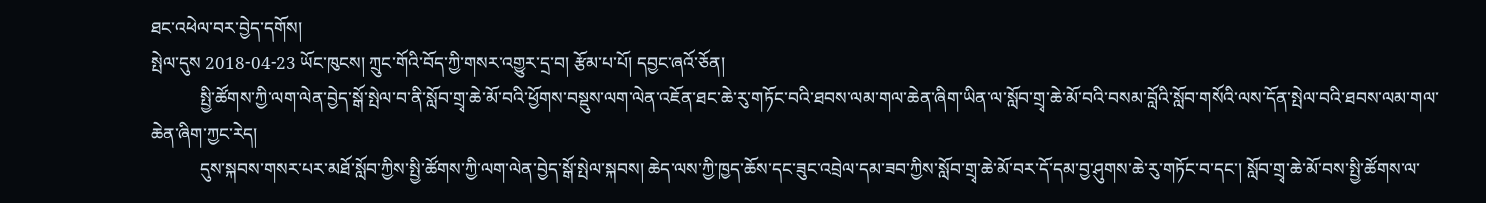ཐང་འཕེལ་བར་བྱེད་དགོས།
སྤེལ་དུས 2018-04-23 ཡོང་ཁུངས། ཀྲུང་གོའི་བོད་ཀྱི་གསར་འགྱུར་དྲ་བ། རྩོམ་པ་པོ། དབྱང་ཞའོ་ཅོན།
           སྤྱི་ཚོགས་ཀྱི་ལག་ལེན་བྱེད་སྒོ་སྤེལ་བ་ནི་སློབ་གྲྭ་ཆེ་མོ་བའི་ཕྱོགས་བསྡུས་ལག་ལེན་འཇོན་ཐང་ཆེ་རུ་གཏོང་བའི་ཐབས་ལམ་གལ་ཆེན་ཞིག་ཡིན་ལ་སློབ་གྲྭ་ཆེ་མོ་བའི་བསམ་བློའི་སློབ་གསོའི་ལས་དོན་སྤེལ་བའི་ཐབས་ལམ་གལ་ཆེན་ཞིག་ཀྱང་རེད།
           དུས་སྐབས་གསར་པར་མཐོ་སློབ་ཀྱིས་སྤྱི་ཚོགས་ཀྱི་ལག་ལེན་བྱེད་སྒོ་སྤེལ་སྐབས། ཆེད་ལས་ཀྱི་ཁྱད་ཆོས་དང་ཟུང་འབྲེལ་དམ་ཟབ་ཀྱིས་སློབ་གྲྭ་ཆེ་མོ་བར་དོ་དམ་བྱ་ཤུགས་ཆེ་རུ་གཏོང་བ་དང་། སློབ་གྲྭ་ཆེ་མོ་བས་སྤྱི་ཚོགས་ལ་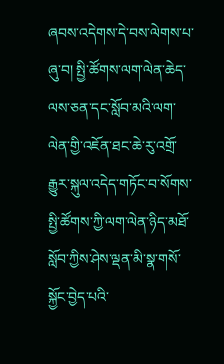ཞབས་འདེགས་དེ་བས་ལེགས་པ་ཞུ་བ། སྤྱི་ཚོགས་ལག་ལེན་ཆེད་ལས་ཅན་དང་སློབ་མའི་ལག་ལེན་གྱི་འཇོན་ཐང་ཆེ་རུ་འགྲོ་རྒྱུར་སྐུལ་འདེད་གཏོང་བ་སོགས་སྤྱི་ཚོགས་ཀྱི་ལག་ལེན་ཉིད་མཐོ་སློབ་ཀྱིས་ཤེས་ལྡན་མི་སྣ་གསོ་སྐྱོང་བྱེད་པའི་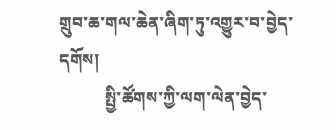གྲུབ་ཆ་གལ་ཆེན་ཞིག་ཏུ་འགྱུར་བ་བྱེད་དགོས།
           སྤྱི་ཚོགས་ཀྱི་ལག་ལེན་བྱེད་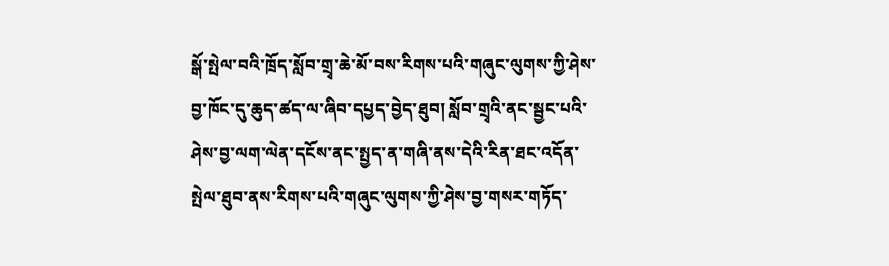སྒོ་སྤེལ་བའི་ཁྲོད་སློབ་གྲྭ་ཆེ་མོ་བས་རིགས་པའི་གཞུང་ལུགས་ཀྱི་ཤེས་བྱ་ཁོང་དུ་ཆུད་ཚད་ལ་ཞིབ་དཔྱད་བྱེད་ཐུབ། སློབ་གྲྭའི་ནང་སྦྱང་པའི་ཤེས་བྱ་ལག་ལེན་དངོས་ནང་སྤྱད་ན་གཞི་ནས་དེའི་རིན་ཐང་འདོན་སྤེལ་ཐུབ་ནས་རིགས་པའི་གཞུང་ལུགས་ཀྱི་ཤེས་བྱ་གསར་གཏོད་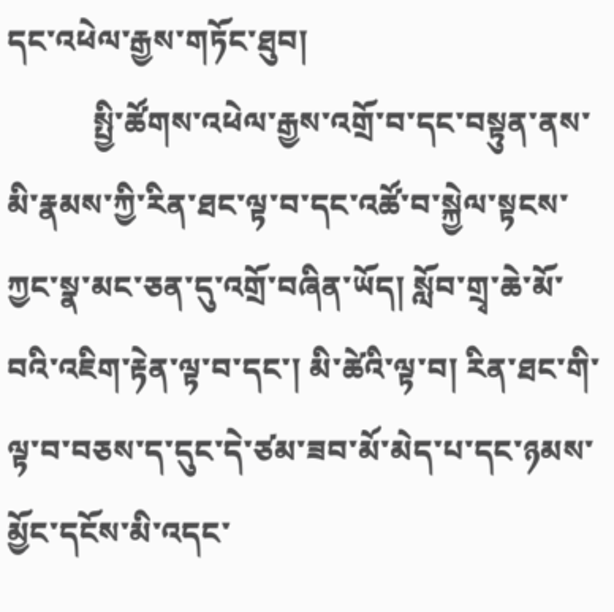དང་འཕེལ་རྒྱས་གཏོང་ཐུབ།
           སྤྱི་ཚོགས་འཕེལ་རྒྱས་འགྲོ་བ་དང་བསྟུན་ནས་མི་རྣམས་ཀྱི་རིན་ཐང་ལྟ་བ་དང་འཚོ་བ་སྐྱེལ་སྟངས་ཀྱང་སྣ་མང་ཅན་དུ་འགྲོ་བཞིན་ཡོད། སློབ་གྲྭ་ཆེ་མོ་བའི་འཇིག་རྟེན་ལྟ་བ་དང་། མི་ཚེའི་ལྟ་བ། རིན་ཐང་གི་ལྟ་བ་བཅས་ད་དུང་དེ་ཙམ་ཟབ་མོ་མེད་པ་དང་ཉམས་མྱོང་དངོས་མི་འདང་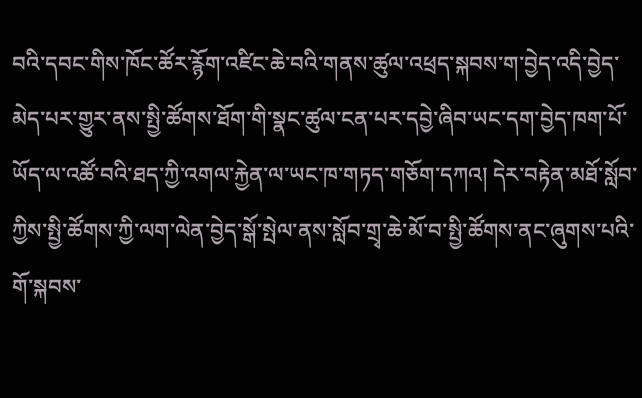བའི་དབང་གིས་ཁོང་ཚོར་རྙོག་འཛིང་ཆེ་བའི་གནས་ཚུལ་འཕྲད་སྐབས་ག་བྱེད་འདི་བྱེད་མེད་པར་གྱུར་ནས་སྤྱི་ཚོགས་ཐོག་གི་སྣང་ཚུལ་ངན་པར་དབྱེ་ཞིབ་ཡང་དག་བྱེད་ཁག་པོ་ཡོད་ལ་འཚོ་བའི་ཐད་ཀྱི་འགལ་རྐྱེན་ལ་ཡང་ཁ་གཏད་གཅོག་དཀའ། དེར་བརྟེན་མཐོ་སློབ་ཀྱིས་སྤྱི་ཚོགས་ཀྱི་ལག་ལེན་བྱེད་སྒོ་སྤེལ་ནས་སློབ་གྲྭ་ཆེ་མོ་བ་སྤྱི་ཚོགས་ནང་ཞུགས་པའི་གོ་སྐབས་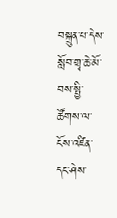བསྐྲུན་པ་དེས་སློབ་གྲྭ་ཆེ་མོ་བས་སྤྱི་ཚོགས་ལ་ངོས་འཛིན་དང་ཤེས་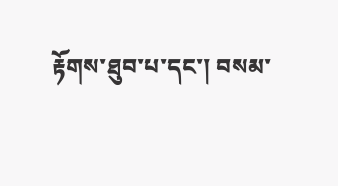རྟོགས་ཐུབ་པ་དང་། བསམ་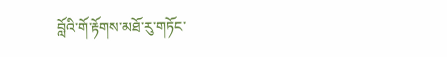བློའི་གོ་རྟོགས་མཐོ་རུ་གཏོང་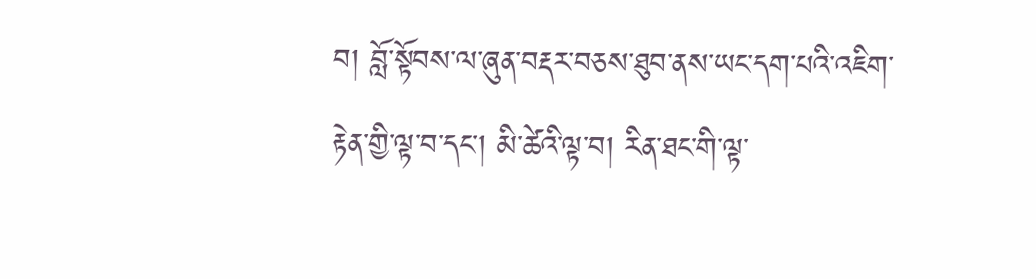བ། བློ་སྟོབས་ལ་ཞུན་བརྡར་བཅས་ཐུབ་ནས་ཡང་དག་པའི་འཇིག་རྟེན་གྱི་ལྟ་བ་དང་། མི་ཚེའི་ལྟ་བ། རིན་ཐང་གི་ལྟ་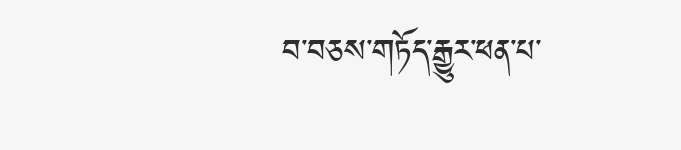བ་བཅས་གཏོད་རྒྱུར་ཕན་པ་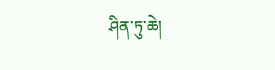ཤིན་ཏུ་ཆེ།